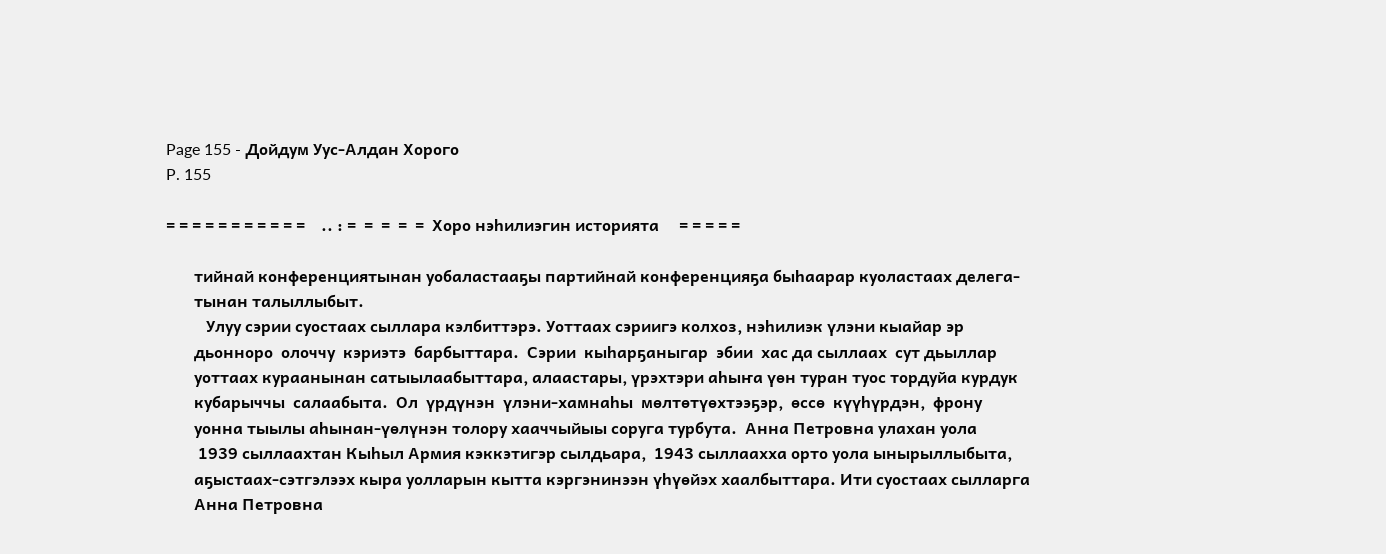Page 155 - Дойдум Уус-Алдан Хорого
P. 155

= = = = = = = = = = =    .. : =  =  =  =  =  Хоро нэһилиэгин историята     = = = = =

       тийнай конференциятынан уобаластааҕы партийнай конференцияҕа быһаарар куоластаах делега-
       тынан талыллыбыт.
          Улуу сэрии суостаах сыллара кэлбиттэрэ. Уоттаах сэриигэ колхоз, нэһилиэк үлэни кыайар эр
       дьонноро  олоччу  кэриэтэ  барбыттара.  Сэрии  кыһарҕаныгар  эбии  хас да сыллаах  сут дьыллар
       уоттаах кураанынан сатыылаабыттара, алаастары, үрэхтэри аһыҥа үөн туран туос тордуйа курдук
       кубарыччы  салаабыта.  Ол  үрдүнэн  үлэни-хамнаһы  мөлтөтүөхтээҕэр,  өссө  күүһүрдэн,  фрону
       уонна тыылы аһынан-үөлүнэн толору хааччыйыы соруга турбута.  Анна Петровна улахан уола
        1939 сыллаахтан Кыһыл Армия кэккэтигэр сылдьара,  1943 сыллаахха орто уола ынырыллыбыта,
       аҕыстаах-сэтгэлээх кыра уолларын кытта кэргэнинээн үһүөйэх хаалбыттара. Ити суостаах сылларга
       Анна Петровна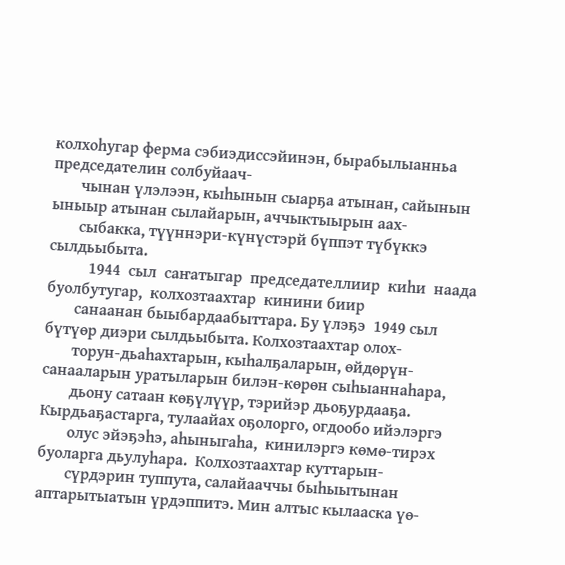колхоһугар ферма сэбиэдиссэйинэн, бырабылыанньа председателин солбуйаач-
       чынан үлэлээн, кыһынын сыарҕа атынан, сайынын ыныыр атынан сылайарын, аччыктыырын аах-
       сыбакка, түүннэри-күнүстэрй бүппэт түбүккэ  сылдьыбыта.
          1944  сыл  саҥатыгар  председателлиир  киһи  наада буолбутугар,  колхозтаахтар  кинини биир
       санаанан быыбардаабыттара. Бу үлэҕэ  1949 сыл бүтүөр диэри сылдьыбыта. Колхозтаахтар олох-
       торун-дьаһахтарын, кыһалҕаларын, өйдөрүн-санааларын уратыларын билэн-көрөн сыһыаннаһара,
       дьону сатаан көҕүлүүр, тэрийэр дьоҕурдааҕа. Кырдьаҕастарга, тулаайах оҕолорго, огдообо ийэлэргэ
       олус эйэҕэһэ, аһыныгаһа,  кинилэргэ көмө-тирэх буоларга дьулуһара.  Колхозтаахтар куттарын-
       сүрдэрин туппута, салайааччы быһыытынан аптарытыатын үрдэппитэ. Мин алтыс кылааска үө-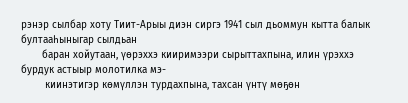рэнэр сылбар хоту Тиит-Арыы диэн сиргэ 1941 сыл дьоммун кытта балык бултааһыныгар сылдьан
       баран хойутаан, үөрэххэ кииримээри сырыттахпына, илин үрэххэ бурдук астыыр молотилка мэ-
        киинэтигэр көмүллэн турдахпына, тахсан үнтү мөҕөн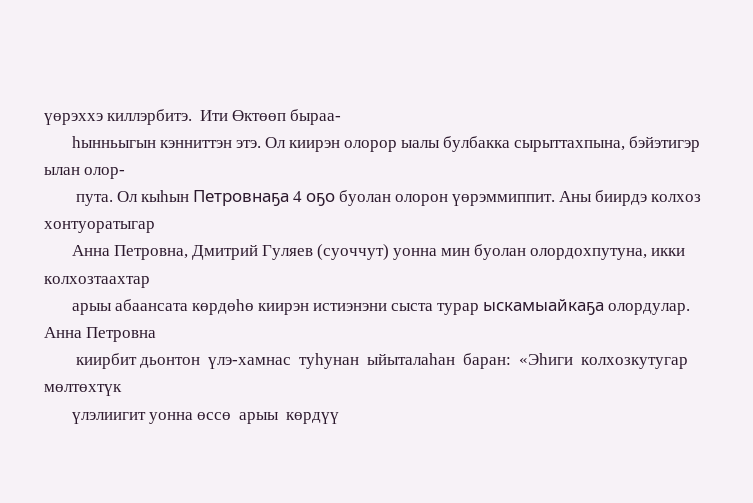үөрэххэ киллэрбитэ.  Ити Өктөөп быраа-
       һынньыгын кэнниттэн этэ. Ол киирэн олорор ыалы булбакка сырыттахпына, бэйэтигэр ылан олор-
        пута. Ол кыһын Петровнаҕа 4 оҕо буолан олорон үөрэммиппит. Аны биирдэ колхоз хонтуоратыгар
       Анна Петровна, Дмитрий Гуляев (суоччут) уонна мин буолан олордохпутуна, икки колхозтаахтар
       арыы абаансата көрдөһө киирэн истиэнэни сыста турар ыскамыайкаҕа олордулар. Анна Петровна
        киирбит дьонтон  үлэ-хамнас  туһунан  ыйыталаһан  баран:  «Эһиги  колхозкутугар  мөлтөхтүк
       үлэлиигит уонна өссө  арыы  көрдүү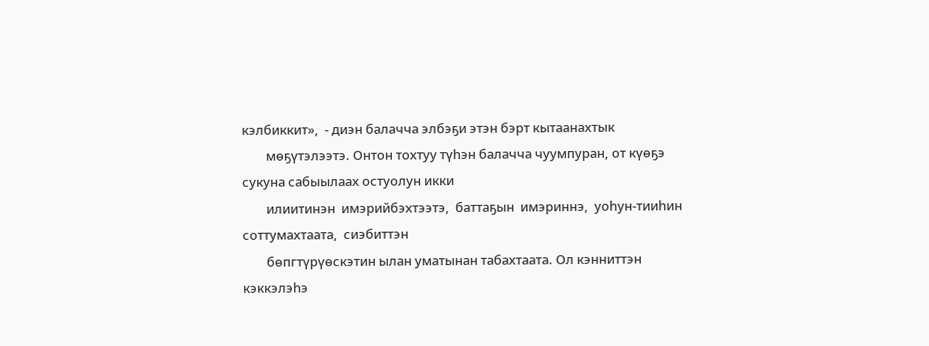кэлбиккит»,  - диэн балачча элбэҕи этэн бэрт кытаанахтык
        мөҕүтэлээтэ. Онтон тохтуу түһэн балачча чуумпуран, от күөҕэ сукуна сабыылаах остуолун икки
        илиитинэн  имэрийбэхтээтэ,  баттаҕын  имэриннэ,  уоһун-тииһин  соттумахтаата,  сиэбиттэн
        бөпгтүрүөскэтин ылан уматынан табахтаата. Ол кэнниттэн кэккэлэһэ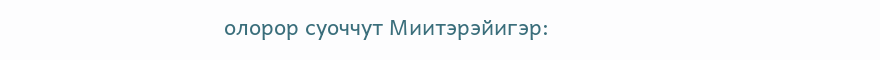олорор суоччут Миитэрэйигэр: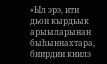«Ыл эрэ, ити дьон кырдьык арыыларынан быһыннахтара, биирдии киилэ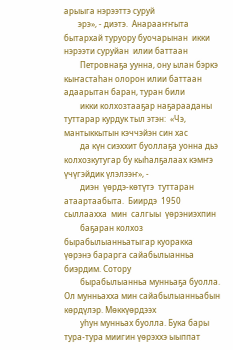арыыга нэрээттэ суруй
       эрэ», - диэтэ.  Анарааҥҥыта бытархай туруору буочарынан  икки нэрээти суруйан  илии баттаан
        Петровнаҕа уунна, ону ылан бэркэ кыҥастаһан олорон илии баттаан адаарытан баран, туран били
        икки колхозтааҕар наҕарааданы туттарар курдук тыл этэн:  «Чэ, мантыккытын кэччэйэн син хас
        да күн сиэххит буоллаҕа уонна дьэ колхозкутугар бу кыһалҕалаах кэмҥэ үчүгэйдик үлэлээҥ», -
        диэн  үөрдэ-көтүтэ  туттаран  атаартаабыта.  Биирдэ  1950  сыллаахха  мин  салгыы  үөрэниэхпин
        баҕаран колхоз бырабылыанньатыгар куоракка үөрэнэ барарга сайабылыанньа биэрдим. Сотору
        бырабылыанньа мунньаҕа буолла. Ол мунньахха мин сайабылыанньабын көрдүлэр. Мөккүөрдээх
        уһун мунньах буолла. Бука бары тура-тура миигин үөрэххэ ыыппат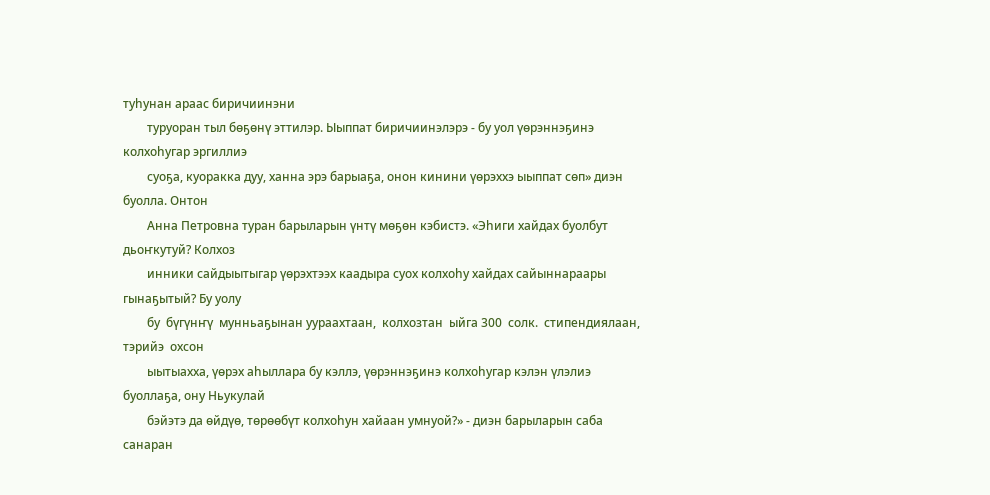туһунан араас биричиинэни
        туруоран тыл бөҕөнү эттилэр. Ыыппат биричиинэлэрэ - бу уол үөрэннэҕинэ колхоһугар эргиллиэ
        суоҕа, куоракка дуу, ханна эрэ барыаҕа, онон кинини үөрэххэ ыыппат сөп» диэн буолла. Онтон
        Анна Петровна туран барыларын үнтү мөҕөн кэбистэ. «Эһиги хайдах буолбут дьоҥкутуй? Колхоз
        инники сайдыытыгар үөрэхтээх каадыра суох колхоһу хайдах сайыннараары гынаҕытый? Бу уолу
        бу  бүгүнҥү  мунньаҕынан уураахтаан,  колхозтан  ыйга 300  солк.  стипендиялаан,  тэрийэ  охсон
        ыытыахха, үөрэх аһыллара бу кэллэ, үөрэннэҕинэ колхоһугар кэлэн үлэлиэ буоллаҕа, ону Ньукулай
        бэйэтэ да өйдүө, төрөөбүт колхоһун хайаан умнуой?» - диэн барыларын саба санаран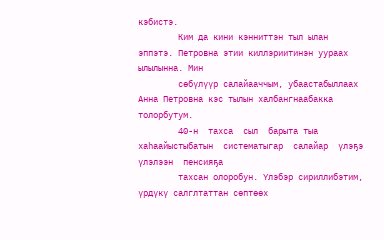кэбистэ.
        Ким да кини кэнниттэн тыл ылан эппэтэ. Петровна этии киллэриитинэн уураах ылылынна. Мин
        сөбүлүүр салайааччым, убаастабыллаах Анна Петровна кэс тылын халбангнаабакка толорбутум.
        40-н  тахса  сыл  барыта тыа  хаһаайыстыбатын  систематыгар  салайар  үлэҕэ  үлэлээн  пенсияҕа
        тахсан олоробун. Үлэбэр сириллибэтим, үрдүкү салглтаттан сөптөөх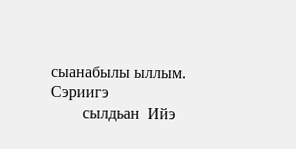сыанабылы ыллым. Сэриигэ
        сылдьан  Ийэ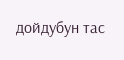дойдубун тас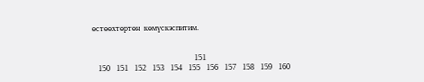өстөөхтөртөн  көмүскэспитим.


                                                   151
   150   151   152   153   154   155   156   157   158   159   160